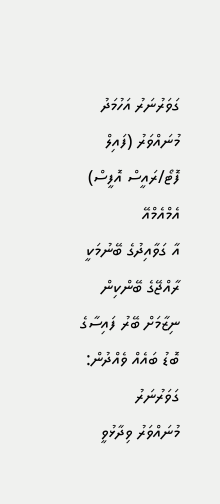ގަވަރުނަރު އަހުމަދު މުނައްވަރު (ފައިލް ފޮޓޯ/ރައީސް އޮފީސް)
އެމްއެމްއޭ
އާ ގަވާއިދުގެ ބޭނުމަކީ ރާއްޖޭގެ ބޭންކިން ނިޒާމަށް ބޭރު ފައިސާގެ ބޮޑު ބައެއް ވެއްދުން: ގަވަރުނަރު
މުނައްވަރު ވިދާޅުވީ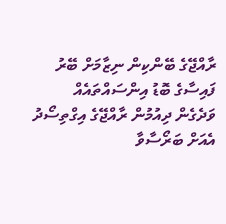ރާއްޖޭގެ ބޭންކިން ނިޒާމަށް ބޭރު ފައިސާގެ ބޮޑު އިންސައްތައެއް ވަދެގެން ދިއުމުން ރާއްޖޭގެ އިގްތިސޯދު އެއަށް ބަރޯސާވާ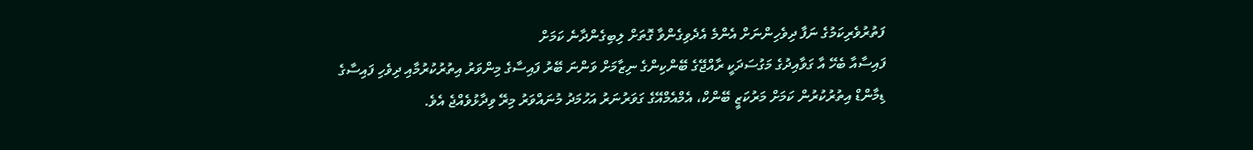ފަތުރުވެރިކަމުގެ ނަފާ ދިވެހިންނަށް އެންމެ އެދެވިގެންވާ ގޮތަށް ލިބިގެންދާނެ ކަމަށް
ފައިސާއާ ބެހޭ އާ ގަވާއިދުގެ މަގުސަދަކީ ރާއްޖޭގެ ބޭންކިންގެ ނިޒާމަށް ވަންނަ ބޭރު ފައިސާގެ މިންވަރު އިތުރުކުރުމާއި ދިވެހި ފައިސާގެ ޑިމާންޑް އިތުރުކުރުން ކަމަށް މަރުކަޒީ ބޭންކް، އެމްއެމްއޭގެ ގަވަރުނަރު އަހުމަދު މުނައްވަރު މިރޭ ވިދާޅުވެއްޖެ އެވެ.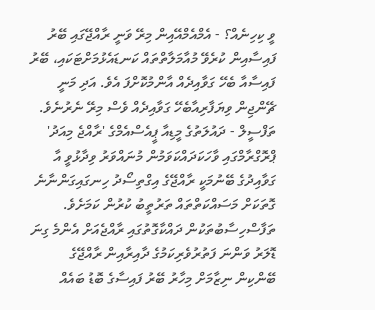ވީ ކިހިނެއް؟ - އެމްއެމްއޭއިން މިރޭ ވަނީ ރާއްޖޭގައި ބޭރު ފައިސާއިން ކުރެވޭ މުއާމަލާތްތައް ކަނޑައެޅުމަށްޓަކައި، ބޭރު ފައިސާއާ ބެހޭ ގަވާއިދެއް އާންމުކޮށްފަ އެވެ. އަދި މަނީ ޗޭންޖިން ވިޔަފާރިއާބެހޭ ގަވާއިދެއް ވެސް މިރޭ ނެރުނެވެ.
ތަފްސީލް - ދައުލަތުގެ މީޑިއާ ޕީއެސްއެމްގެ 'ރާއްޖެ މިއަދު' ޕްރޮގްރާމްގައި ވާހަކަދައްކަވަމުން މުނައްވަރު ވިދާޅުވީ އާ ގަވާއިދުގެ ބޭނުމަކީ ރާއްޖޭގެ އިގްތިސޯދު ހިނގައިގަންނާނެ ގޮތަކަށް މަސައްކަތްތައް ތަރުތީބު ކުރުން ކަމަށެވެ. ތަފާސްހިސާބުތަކުން ދައްކާގޮތުގައި ރާއްޖެއަށް އެންމެ ގިނަ ޑޮލަރު ވަންނަ ފަތުރުވެރިކަމުގެ ދާއިރާއިން ރާއްޖޭގެ ބޭންކިން ނިޒާމަށް މިހާރު ބޭރު ފައިސާގެ ބޮޑު ބައެއް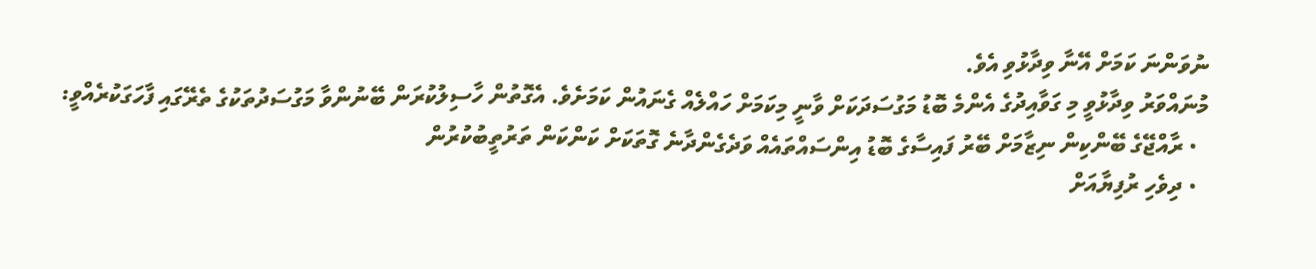ނުވަންނަ ކަމަށް އޭނާ ވިދާޅުވި އެވެ.
މުނައްވަރު ވިދާޅުވީ މި ގަވާއިދުގެ އެންމެ ބޮޑު މަގުސަދަކަށް ވާނީ މިކަމަށް ހައްލެއް ގެނައުން ކަމަށެވެ. އެގޮތުން ހާސިލުކުރަން ބޭނުންވާ މަގުސަދުތަކުގެ ތެރޭގައި ފާހަގަކުރެއްވީ:
  • ރާއްޖޭގެ ބޭންކިން ނިޒާމަށް ބޭރު ފައިސާގެ ބޮޑު އިންސައްތައެއް ވަދެގެންދާނެ ގޮތަކަށް ކަންކަން ތަރުތީބުކުރުން
  • ދިވެހި ރުފިޔާއަށް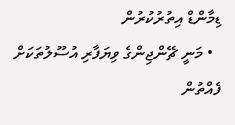ޑިމާންޑް އިތުރުކުރުން
  • މަނީ ޗޭންޖިންގެ ވިޔަފާރި އުސޫލުތަކަށް ފެއްތުން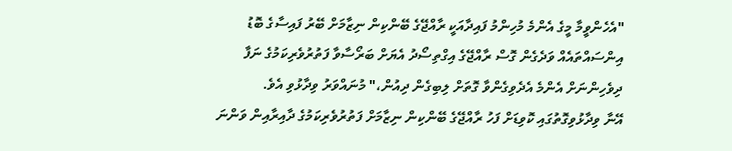"އެހެންވީމާ މީގެ އެންމެ މުހިންމު ފައިދާއަކީ ރާއްޖޭގެ ބޭންކިން ނިޒާމަށް ބޭރު ފައިސާގެ ބޮޑު އިންސައްތައެއް ވަދެގެން ގޮސް ރާއްޖޭގެ އިގްތިސޯދު އެޔަށް ބަރޯސާވާ ފަތުރުވެރިކަމުގެ ނަފާ ދިވެހިންނަށް އެންމެ އެދެވިގެންވާ ގޮތަށް ލިބިގެން ދިއުން،" މުނައްވަރު ވިދާޅުވި އެވެ.
އޭނާ ވިދާޅުވިގޮތުގައި ކޮވިޑަށް ފަހު ރާއްޖޭގެ ބޭންކިން ނިޒާމަށް ފަތުރުވެރިކަމުގެ ދާއިރާއިން ވަންނަ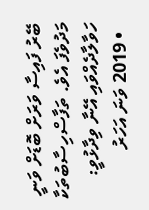ބޭރު ފައިސާ ވަރަށް ބޮޑަށް ވަނީ މަދުވެފަ އެވެ. ތަފާސްހިސާބުތަކާ ހަވާލާދެއްވައި އޭނާ ވިދާޅުވީ:
  • 2019 ވަނަ އަހަރު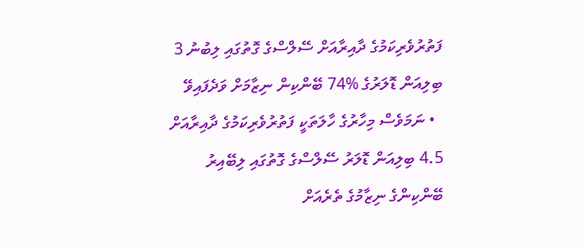ފަތުރުވެރިކަމުގެ ދާއިރާއަށް ސޭލްސްގެ ގޮތުގައި ލިބުނު 3 ބިލިއަން ޑޮލަރުގެ %74 ބޭންކިން ނިޒާމަށް ވަދެފައިވޭ
  • ނަމަވެސް މިހާރުގެ ހާލަތަކީ ފަތުރުވެރިކަމުގެ ދާއިރާއަށް 4.5 ބިލިއަން ޑޮލަރު ސޭލްސްގެ ގޮތުގައި ލިބޭއިރު ބޭންކިންގެ ނިޒާމުގެ ތެރެއަށް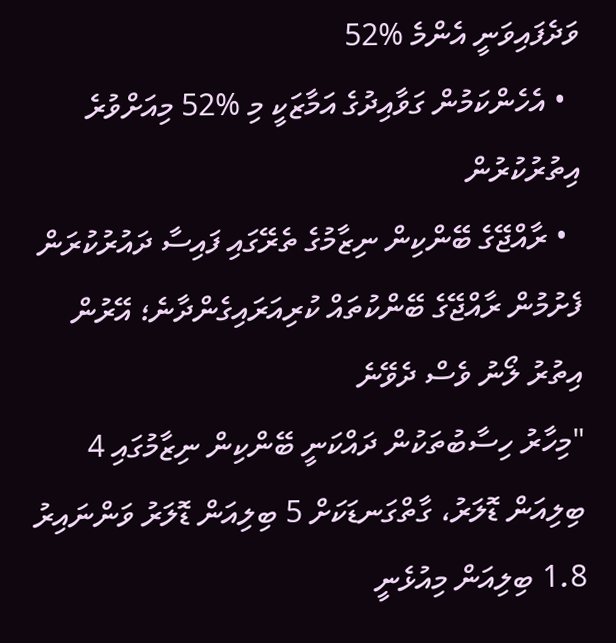ވަދެފައިވަނީ އެންމެ %52
  • އެހެންކަމުން ގަވާއިދުގެ އަމާޒަކީ މި %52 މިއަށްވުރެ އިތުރުކުރުން
  • ރާއްޖޭގެ ބޭންކިން ނިޒާމުގެ ތެރޭގައި ފައިސާ ދައުރުކުރަން ފެށުމުން ރާއްޖޭގެ ބޭންކުތައް ކުރިއަރައިގެންދާނެ؛ އޭރުން އިތުރު ލޯނު ވެސް ދެވޭނެ
"މިހާރު ހިސާބުތަކުން ދައްކަނީ ބޭންކިން ނިޒާމުގައި 4 ބިލިއަން ޑޮލަރު، ގާތްގަނޑަކަށް 5 ބިލިއަން ޑޮލަރު ވަންނައިރު 1.8 ބިލިއަން މިއުޅެނީ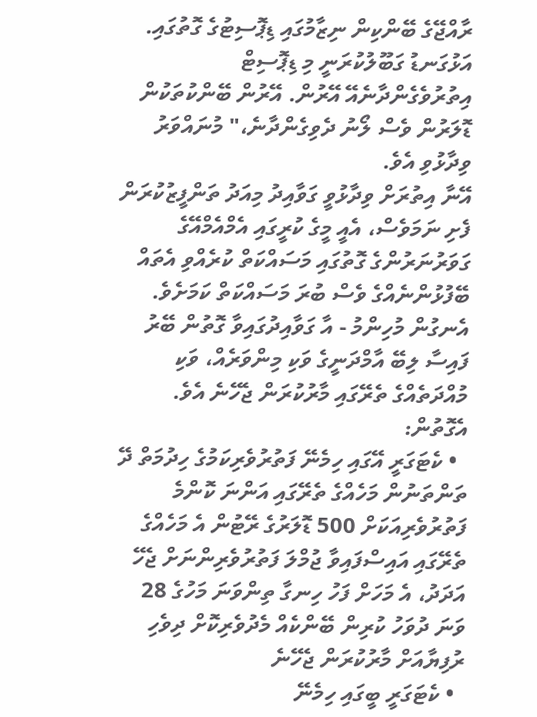ރާއްޖޭގެ ބޭންކިން ނިޒާމުގައި ޑިޕޮސިޓުގެ ގޮތުގައި. އަޅުގަނޑު ގަބޫލުކުރަނީ މި ޑިޕޮސިޓް އިތުރުވެގެންދާނެއޭ އޭރުން. އޭރުން ބޭންކުތަކުން ޑޮލަރުން ވެސް ލޯނު ދެވިގެންދާނެ،" މުނައްވަރު ވިދާޅުވި އެވެ.
އޭނާ އިތުރަށް ވިދާޅުވީ ގަވާއިދު މިއަދު ތަންފީޒުކުރަން ފެށި ނަމަވެސް، އެއީ މީގެ ކުރީގައި އެމްއެމްއޭގެ ގަވަރުނަރުންގެ ގޮތުގައި މަސައްކަތް ކުރެއްވި އެތައް ބޭފުޅުންނެއްގެ ވެސް ބުރަ މަސައްކަތް ކަމަށެވެ.
އެނގުން މުހިންމު - އާ ގަވާއިދުގައިވާ ގޮތުން ބޭރު ފައިސާ ލިބޭ އާމްދަނީގެ ވަކި މިންވަރެއް، ވަކި މުއްދަތެއްގެ ތެރޭގައި މާރުކުރަން ޖެހޭނެ އެވެ. އެގޮތުން:
  • ކެޓަގަރީ އޭގައި ހިމެނޭ ފަތުރުވެރިކަމުގެ ހިދުމަތް ދޭ ތަންތަނުން މަހެއްގެ ތެރޭގައި އަންނަ ކޮންމެ ފަތުރުވެރިއަކަށް 500 ޑޮލަރުގެ ރޭޓުން އެ މަހެއްގެ ތެރޭގައި އައިސްފައިވާ ޖުމްލަ ފަތުރުވެރިންނަށް ޖެހޭ އަދަދު، އެ މަހަށް ފަހު ހިނގާ ތިންވަނަ މަހުގެ 28 ވަނަ ދުވަހު ކުރިން ބޭންކެއް މެދުވެރިކޮށް ދިވެހި ރުފިޔާއަށް މާރުކުރަން ޖެހޭނެ
  • ކެޓަގަރީ ބީގައި ހިމެނޭ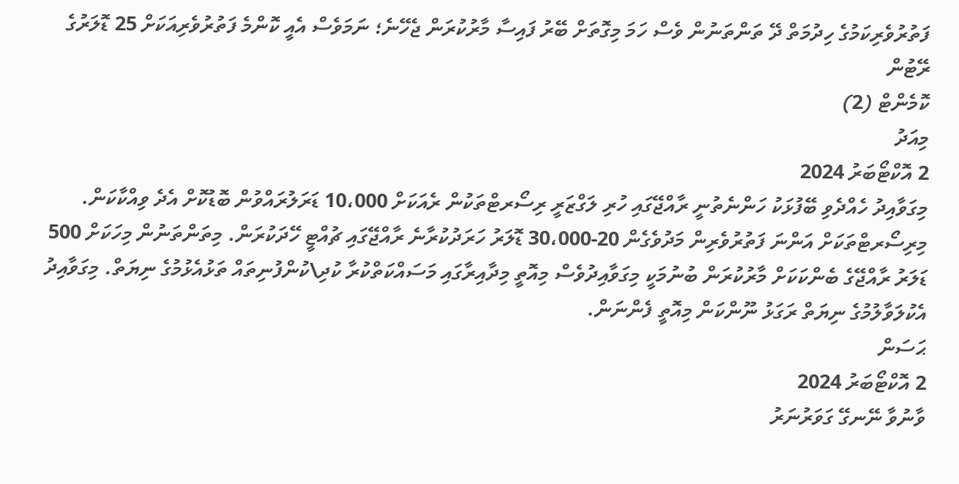ފަތުރުވެރިކަމުގެ ހިދުމަތް ދޭ ތަންތަނުން ވެސް ހަމަ މިގޮތަށް ބޭރު ފައިސާ މާރުކުރަން ޖެހޭނެ؛ ނަމަވެސް އެއީ ކޮންމެ ފަތުރުވެރިއަކަށް 25 ޑޮލަރުގެ ރޭޓުން
ކޮމެންޓް (2)
މިއަދު
2 އޮކްޓޯބަރު 2024
މިގަވާއިދު ހެއްދެވި ބޭފުޅަކު ހަންނެތުނީ ރާއްޖޭގައި ހުރި ލަގްޒަރީ ރިސޯރޓްތަކުން ރެއަކަށް 10،000 ޑަރަލުރައްވުން ބޮޑުކޮށް އެދެ ވިއްކާކަން. މިރިސޯރޓްތަކަށް އަންނަ ފަތުރުވެރިން މަދުވެގެން 20-30،000 ޑޮލަރު ހަރަދުކުރާނެ ރާއްޖޭގައި ޗުއްޓީ ހޭދަކުރަން. މިތަންތަނުން މިހަކަށް 500 ޑަލަރު ރާއްޖޭގެ ބެންކަކަށް މާރުކުރަން ބުނުމަކީ މިގަވާއިދުވެސް މިއޮތީ މިދާއިރާގައި މަސައްކަތްކުރާ ކުދި\ކުންފުނިތައް ތަޅުއެޅުމުގެ ނިޔަތް. މިގަވާއިދު އެކުލަވާލުމުގެ ނިޔަތް ރަގަޅު ނޫންކަން މިއޮތީ ފެންނަން.
ޙަސަން
2 އޮކްޓޯބަރު 2024
ވާނުވާ ނޭނގޭ ގަވަރުނަރު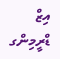އިޒް ޑްރީމިންގ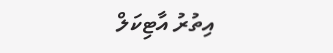އިތުރު އާޓިކަލް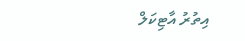އިތުރު އާޓިކަލް